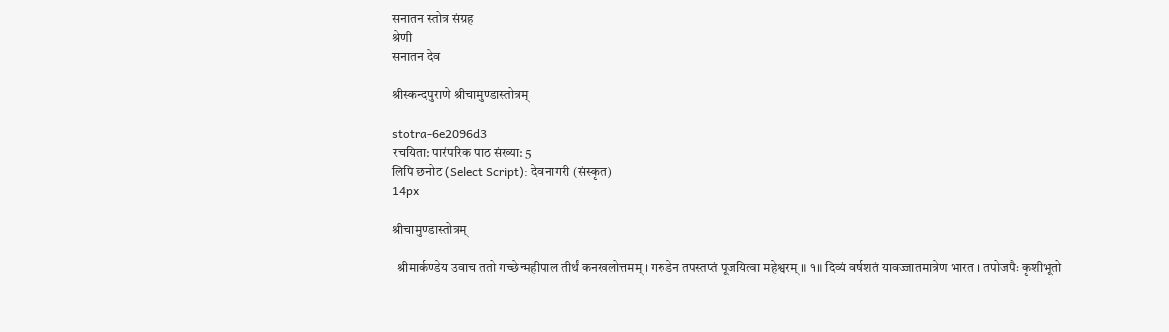सनातन स्तोत्र संग्रह
श्रेणी
सनातन देव

श्रीस्कन्दपुराणे श्रीचामुण्डास्तोत्रम्

stotra-6e2096d3
रचयिता: पारंपरिक पाठ संख्या: 5
लिपि छनोट (Select Script): देवनागरी (संस्कृत)
14px

श्रीचामुण्डास्तोत्रम्

  श्रीमार्कण्डेय उवाच ततो गच्छेन्महीपाल तीर्थं कनखलोत्तमम् । गरुडेन तपस्तप्तं पूजयित्वा महेश्वरम् ॥ १॥ दिव्यं वर्षशतं यावज्जातमात्रेण भारत । तपोजपैः कृशीभूतो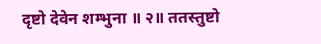दृष्टो देवेन शम्भुना ॥ २॥ ततस्तुष्टो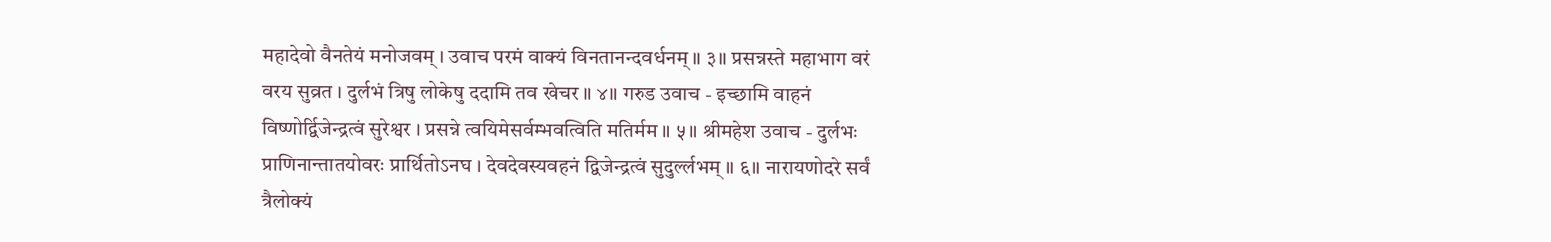महादेवो वैनतेयं मनोजवम् । उवाच परमं वाक्यं विनतानन्दवर्धनम् ॥ ३॥ प्रसन्नस्ते महाभाग वरं वरय सुव्रत । दुर्लभं त्रिषु लोकेषु ददामि तव खेचर ॥ ४॥ गरुड उवाच - इच्छामि वाहनं विष्णोर्द्विजेन्द्रत्वं सुरेश्वर । प्रसन्ने त्वयिमेसर्वम्भवत्विति मतिर्मम ॥ ५॥ श्रीमहेश उवाच - दुर्लभः प्राणिनान्तातयोवरः प्रार्थितोऽनघ । देवदेवस्यवहनं द्विजेन्द्रत्वं सुदुर्ल्लभम् ॥ ६॥ नारायणोदरे सर्वं त्रैलोक्यं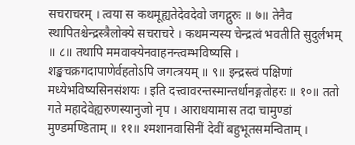सचराचरम् । त्वया स कथमूह्यतेदेवदेवो जगद्गुरुः ॥ ७॥ तेनैव स्थापितश्चेन्द्रस्त्रैलोक्ये सचराचरे । कथमन्यस्य चेन्द्रत्वं भवतीति सुदुर्लभम् ॥ ८॥ तथापि ममवाक्येनवाहनन्त्वम्भविष्यसि । शङ्खचक्रगदापाणेर्वहतोऽपि जगत्त्रयम् ॥ ९॥ इन्द्रस्त्वं पक्षिणां मध्येभविष्यसिनसंशयः । इति दत्त्वावरन्तस्मान्तर्धानङ्गतोहरः ॥ १०॥ ततो गते महादेवेह्यरुणस्यानुजो नृप । आराधयामास तदा चामुण्डां मुण्डमण्डिताम् ॥ ११॥ श्मशानवासिनीं देवीं बहुभूतसमन्विताम् ।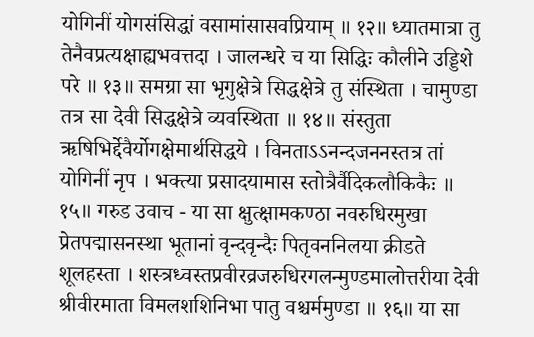योगिनीं योगसंसिद्धां वसामांसासवप्रियाम् ॥ १२॥ ध्यातमात्रा तु तेनैवप्रत्यक्षाह्यभवत्तदा । जालन्धरे च या सिद्धिः कौलीने उड्डिशे परे ॥ १३॥ समग्रा सा भृगुक्षेत्रे सिद्धक्षेत्रे तु संस्थिता । चामुण्डा तत्र सा देवी सिद्धक्षेत्रे व्यवस्थिता ॥ १४॥ संस्तुता ऋषिभिर्द्देवैर्योगक्षेमार्थसिद्धये । विनताऽऽनन्दजननस्तत्र तां योगिनीं नृप । भक्त्या प्रसादयामास स्तोत्रैर्वैदिकलौकिकैः ॥ १५॥ गरुड उवाच - या सा क्षुत्क्षामकण्ठा नवरुधिरमुखा प्रेतपद्मासनस्था भूतानां वृन्दवृन्दैः पितृवननिलया क्रीडते शूलहस्ता । शस्त्रध्वस्तप्रवीरव्रजरुधिरगलन्मुण्डमालोत्तरीया देवी श्रीवीरमाता विमलशशिनिभा पातु वश्चर्ममुण्डा ॥ १६॥ या सा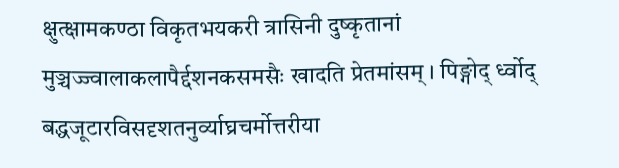क्षुत्क्षामकण्ठा विकृतभयकरी त्रासिनी दुष्कृतानां मुञ्चज्ज्वालाकलापैर्द्दशनकसमसैः खादति प्रेतमांसम् । पिङ्गोद् र्ध्वोद् बद्धजूटारविसदृशतनुर्व्याघ्रचर्मोत्तरीया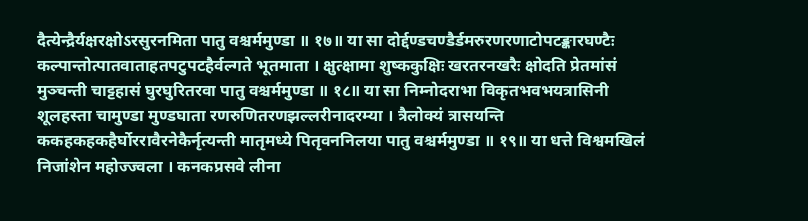दैत्येन्द्रैर्यक्षरक्षोऽरसुरनमिता पातु वश्चर्ममुण्डा ॥ १७॥ या सा दोर्द्दण्डचण्डैर्डमरुरणरणाटोपटङ्कारघण्टैः कल्पान्तोत्पातवाताहतपटुपटहैर्वल्गते भूतमाता । क्षुत्क्षामा शुष्ककुक्षिः खरतरनखरैः क्षोदति प्रेतमांसं मुञ्चन्ती चाट्टहासं घुरघुरितरवा पातु वश्चर्ममुण्डा ॥ १८॥ या सा निम्नोदराभा विकृतभवभयत्रासिनी शूलहस्ता चामुण्डा मुण्डघाता रणरुणितरणझल्लरीनादरम्या । त्रैलोक्यं त्रासयन्ति ककहकहकहैर्घोररावैरनेकैर्नृत्यन्ती मातृमध्ये पितृवननिलया पातु वश्चर्ममुण्डा ॥ १९॥ या धत्ते विश्वमखिलं निजांशेन महोज्ज्वला । कनकप्रसवे लीना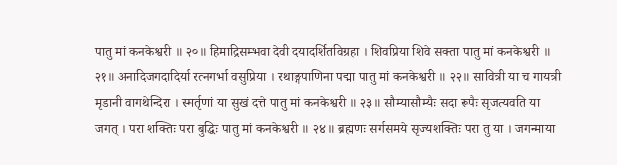पातु मां कनकेश्वरी ॥ २०॥ हिमाद्रिसम्भवा देवी दयादर्शितविग्रहा । शिवप्रिया शिवे सक्ता पातु मां कनकेश्वरी ॥ २१॥ अनादिजगदादिर्या रत्नगर्भा वसुप्रिया । रथाङ्गपाणिना पद्मा पातु मां कनकेश्वरी ॥ २२॥ सावित्री या च गायत्री मृडानी वागथेन्दिरा । स्मर्तृणां या सुखं दत्ते पातु मां कनकेश्वरी ॥ २३॥ सौम्यासौम्यैः सदा रूपैः सृजत्यवति या जगत् । परा शक्तिः परा बुद्धिः पातु मां कनकेश्वरी ॥ २४॥ ब्रह्मणः सर्गसमये सृज्यशक्तिः परा तु या । जगन्माया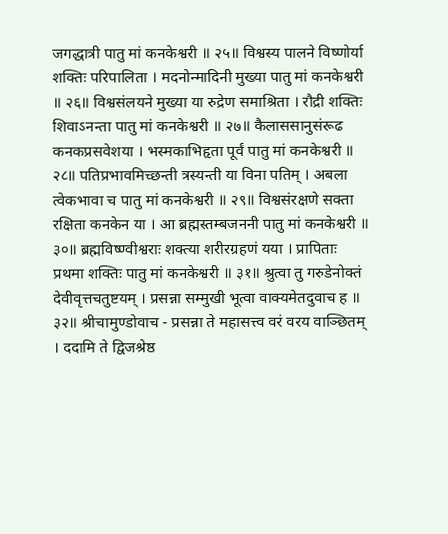जगद्धात्री पातु मां कनकेश्वरी ॥ २५॥ विश्वस्य पालने विष्णोर्या शक्तिः परिपालिता । मदनोन्मादिनी मुख्या पातु मां कनकेश्वरी ॥ २६॥ विश्वसंलयने मुख्या या रुद्रेण समाश्रिता । रौद्री शक्तिः शिवाऽनन्ता पातु मां कनकेश्वरी ॥ २७॥ कैलाससानुसंरूढ कनकप्रसवेशया । भस्मकाभिहृता पूर्वं पातु मां कनकेश्वरी ॥ २८॥ पतिप्रभावमिच्छन्ती त्रस्यन्ती या विना पतिम् । अबला त्वेकभावा च पातु मां कनकेश्वरी ॥ २९॥ विश्वसंरक्षणे सक्ता रक्षिता कनकेन या । आ ब्रह्मस्तम्बजननी पातु मां कनकेश्वरी ॥ ३०॥ ब्रह्मविष्ण्वीश्वराः शक्त्या शरीरग्रहणं यया । प्रापिताः प्रथमा शक्तिः पातु मां कनकेश्वरी ॥ ३१॥ श्रुत्वा तु गरुडेनोक्तं देवीवृत्तचतुष्टयम् । प्रसन्ना सम्मुखी भूत्वा वाक्यमेतदुवाच ह ॥ ३२॥ श्रीचामुण्डोवाच - प्रसन्ना ते महासत्त्व वरं वरय वाञ्छितम् । ददामि ते द्विजश्रेष्ठ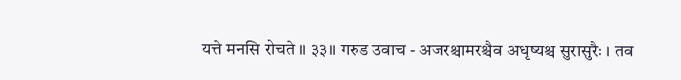यत्ते मनसि रोचते ॥ ३३॥ गरुड उवाच - अजरश्चामरश्चैव अधृष्यश्च सुरासुरैः । तव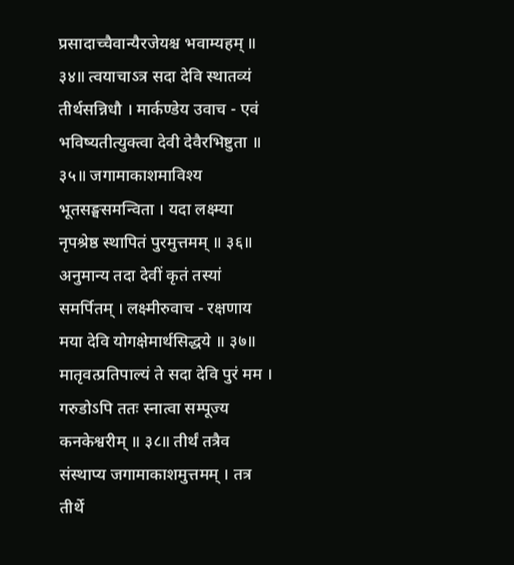प्रसादाच्चैवान्यैरजेयश्च भवाम्यहम् ॥ ३४॥ त्वयाचाऽत्र सदा देवि स्थातव्यं तीर्थसन्निधौ । मार्कण्डेय उवाच - एवं भविष्यतीत्युक्त्वा देवी देवैरभिष्टुता ॥ ३५॥ जगामाकाशमाविश्य भूतसङ्घसमन्विता । यदा लक्ष्म्या नृपश्रेष्ठ स्थापितं पुरमुत्तमम् ॥ ३६॥ अनुमान्य तदा देवीं कृतं तस्यां समर्पितम् । लक्ष्मीरुवाच - रक्षणाय मया देवि योगक्षेमार्थसिद्धये ॥ ३७॥ मातृवत्प्रतिपाल्यं ते सदा देवि पुरं मम । गरुडोऽपि ततः स्नात्वा सम्पूज्य कनकेश्वरीम् ॥ ३८॥ तीर्थं तत्रैव संस्थाप्य जगामाकाशमुत्तमम् । तत्र तीर्थे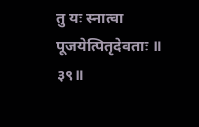तु यः स्नात्वा पूजयेत्पितृदेवताः ॥ ३९॥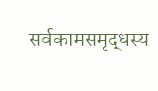सर्वकामसमृद्धस्य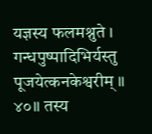यज्ञस्य फलमश्नुते । गन्धपुष्पादिभिर्यस्तु पूजयेत्कनकेश्वरीम् ॥ ४०॥ तस्य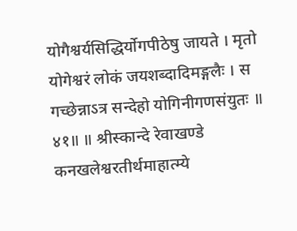योगैश्वर्यसिद्धिर्योगपीठेषु जायते । मृतो योगेश्वरं लोकं जयशब्दादिमङ्गलैः । स गच्छेन्नाऽत्र सन्देहो योगिनीगणसंयुतः ॥ ४१॥ ॥ श्रीस्कान्दे रेवाखण्डे कनखलेश्वरतीर्थमाहात्म्ये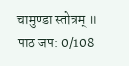चामुण्डा स्तोत्रम् ॥
पाठ जप: 0/108